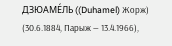ДЗЮАМЕ́ЛЬ ((Duhamel) Жорж) (30.6.1884, Парыж — 13.4.1966),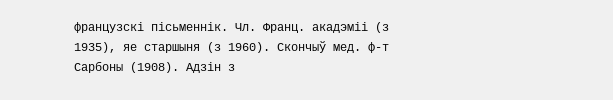французскі пісьменнік. Чл. Франц. акадэміі (з 1935), яе старшыня (з 1960). Скончыў мед. ф-т Сарбоны (1908). Адзін з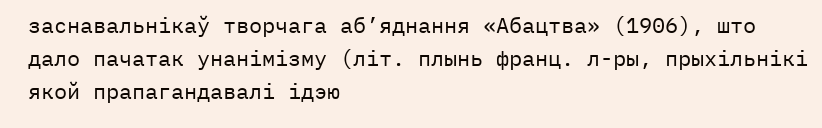заснавальнікаў творчага аб’яднання «Абацтва» (1906), што дало пачатак унанімізму (літ. плынь франц. л-ры, прыхільнікі якой прапагандавалі ідэю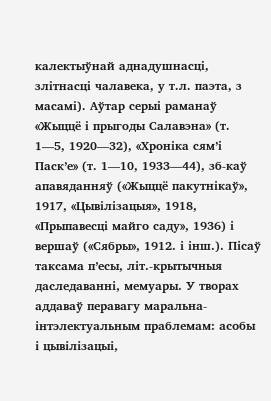калектыўнай аднадушнасці, злітнасці чалавека, у т.л. паэта, з масамі). Аўтар серыі раманаў «Жыццё і прыгоды Салавэна» (т. 1—5, 1920—32), «Хроніка сям’і Паск’е» (т. 1—10, 1933—44), зб-каў апавяданняў («Жыццё пакутнікаў», 1917, «Цывілізацыя», 1918, «Прыпавесці майго саду», 1936) і вершаў («Сябры», 1912. і інш.). Пісаў таксама п’есы, літ.-крытычныя даследаванні, мемуары. У творах аддаваў перавагу маральна-інтэлектуальным праблемам: асобы і цывілізацыі,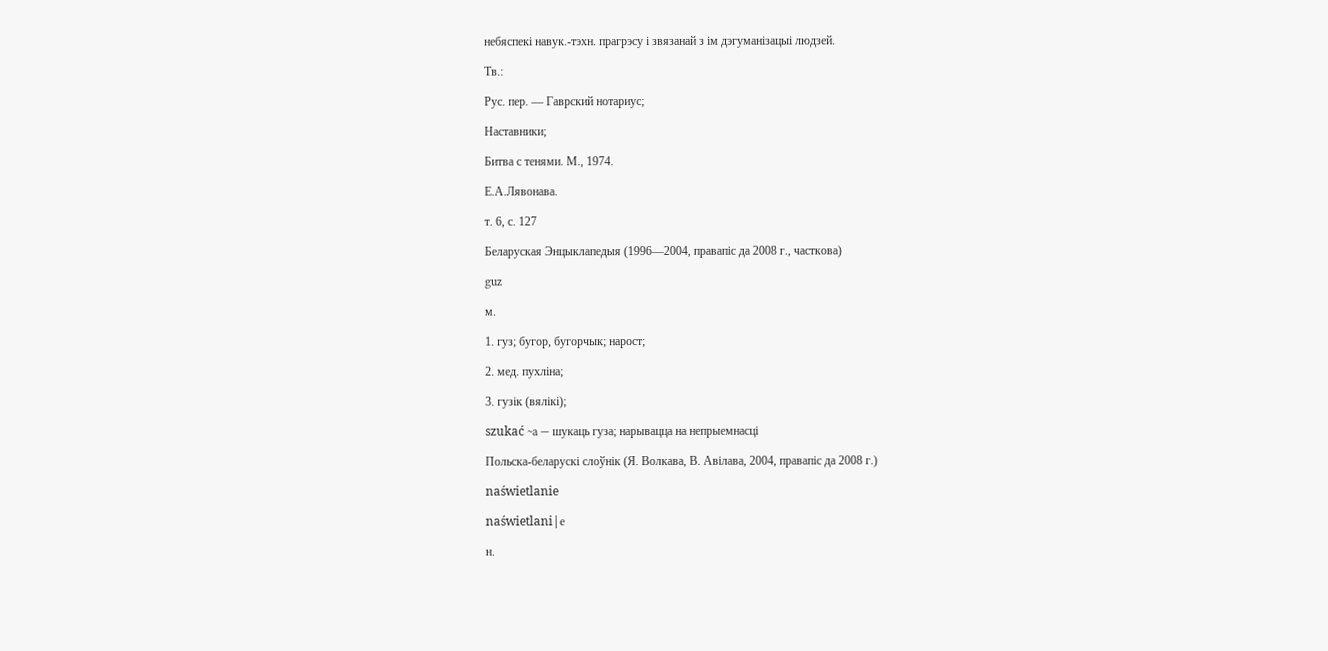небяспекі навук.-тэхн. прагрэсу і звязанай з ім дэгуманізацыі людзей.

Тв.:

Рус. пер. — Гаврский нотариус;

Наставники;

Битва с тенями. М., 1974.

Е.А.Лявонава.

т. 6, с. 127

Беларуская Энцыклапедыя (1996—2004, правапіс да 2008 г., часткова)

guz

м.

1. гуз; бугор, бугорчык; нарост;

2. мед. пухліна;

3. гузік (вялікі);

szukać ~a — шукаць гуза; нарывацца на непрыемнасці

Польска-беларускі слоўнік (Я. Волкава, В. Авілава, 2004, правапіс да 2008 г.)

naświetlanie

naświetlani|e

н.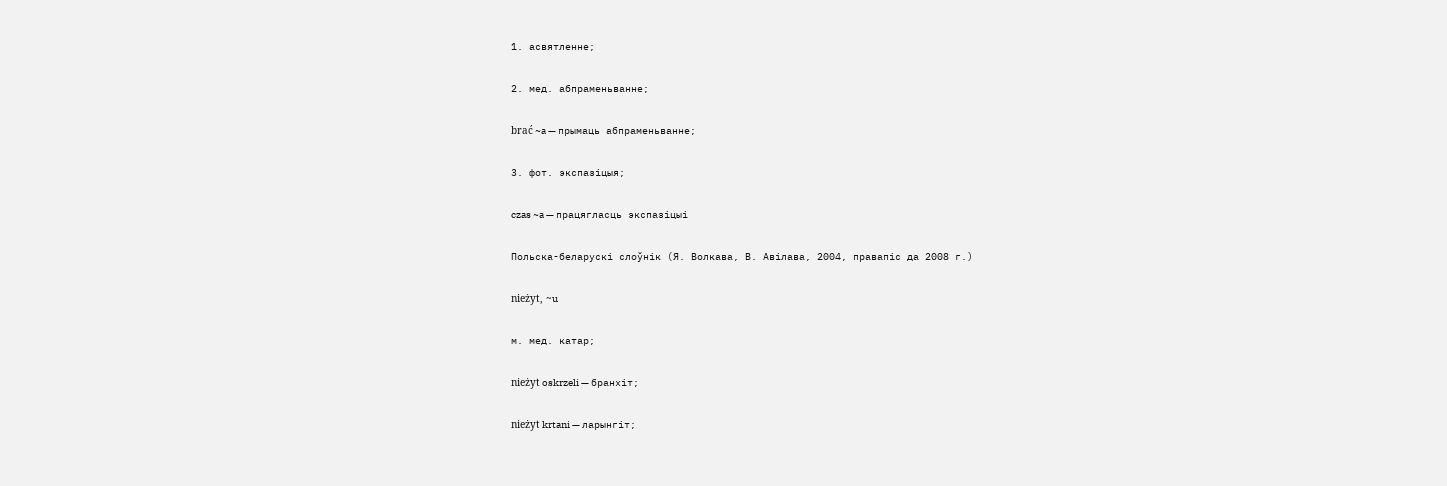1. асвятленне;

2. мед. абпраменьванне;

brać ~a — прымаць абпраменьванне;

3. фот. экспазіцыя;

czas ~a — працягласць экспазіцыі

Польска-беларускі слоўнік (Я. Волкава, В. Авілава, 2004, правапіс да 2008 г.)

nieżyt, ~u

м. мед. катар;

nieżyt oskrzeli — бранхіт;

nieżyt krtani — ларынгіт;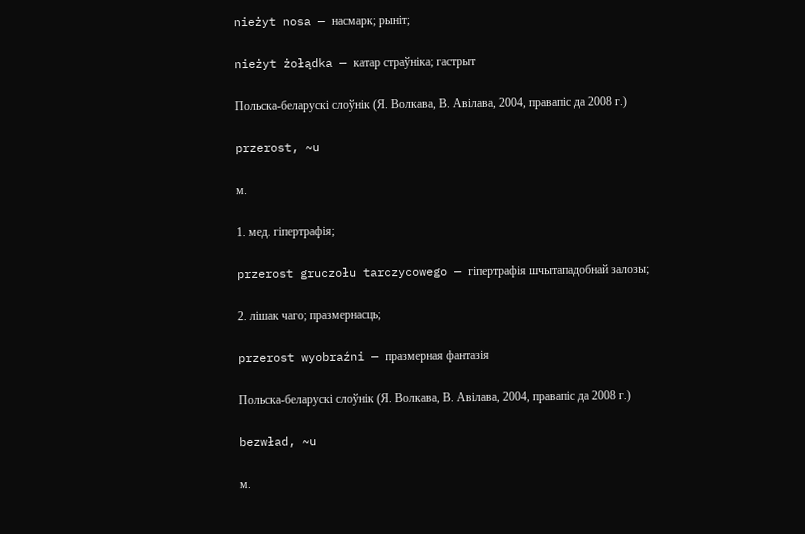nieżyt nosa — насмарк; рыніт;

nieżyt żołądka — катар страўніка; гастрыт

Польска-беларускі слоўнік (Я. Волкава, В. Авілава, 2004, правапіс да 2008 г.)

przerost, ~u

м.

1. мед. гіпертрафія;

przerost gruczołu tarczycowego — гіпертрафія шчытападобнай залозы;

2. лішак чаго; празмернасць;

przerost wyobraźni — празмерная фантазія

Польска-беларускі слоўнік (Я. Волкава, В. Авілава, 2004, правапіс да 2008 г.)

bezwład, ~u

м.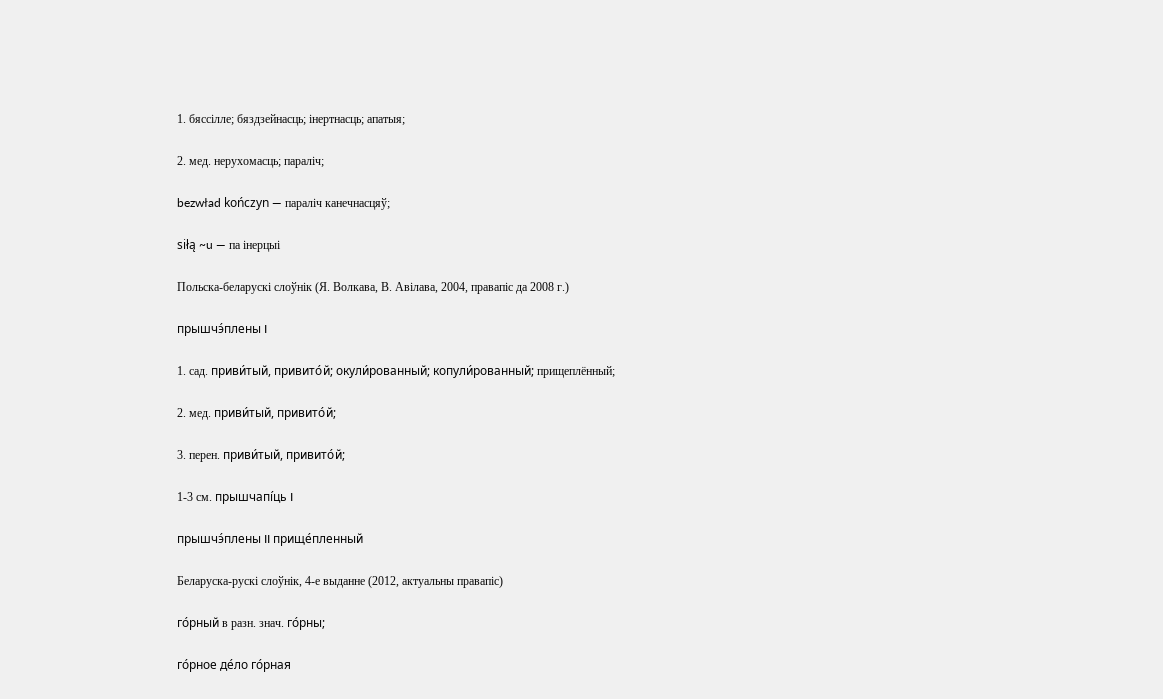1. бяссілле; бяздзейнасць; інертнасць; апатыя;

2. мед. нерухомасць; параліч;

bezwład kończyn — параліч канечнасцяў;

siłą ~u — па інерцыі

Польска-беларускі слоўнік (Я. Волкава, В. Авілава, 2004, правапіс да 2008 г.)

прышчэ́плены I

1. сад. приви́тый, привито́й; окули́рованный; копули́рованный; прищеплённый;

2. мед. приви́тый, привито́й;

3. перен. приви́тый, привито́й;

1-3 см. прышчапі́ць I

прышчэ́плены II прище́пленный

Беларуска-рускі слоўнік, 4-е выданне (2012, актуальны правапіс)

го́рный в разн. знач. го́рны;

го́рное де́ло го́рная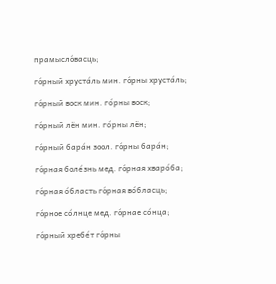прамысло́васць;

го́рный хруста́ль мин. го́рны хруста́ль;

го́рный воск мин. го́рны воск;

го́рный лён мин. го́рны лён;

го́рный бара́н зоол. го́рны бара́н;

го́рная боле́знь мед. го́рная хваро́ба;

го́рная о́бласть го́рная во́бласць;

го́рное со́лнце мед. го́рнае со́нца;

го́рный хребе́т го́рны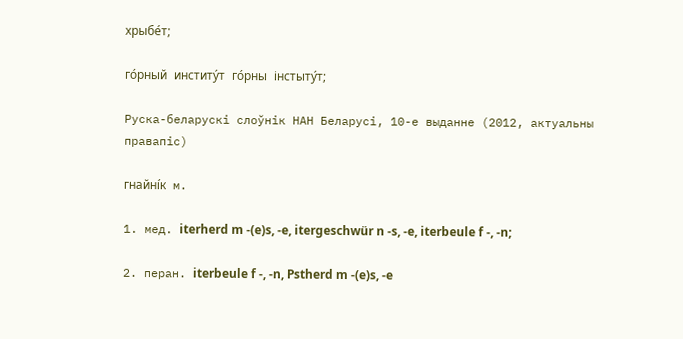хрыбе́т;

го́рный институ́т го́рны інстыту́т;

Руска-беларускі слоўнік НАН Беларусі, 10-е выданне (2012, актуальны правапіс)

гнайні́к м.

1. мед. iterherd m -(e)s, -e, itergeschwür n -s, -e, iterbeule f -, -n;

2. перан. iterbeule f -, -n, Pstherd m -(e)s, -e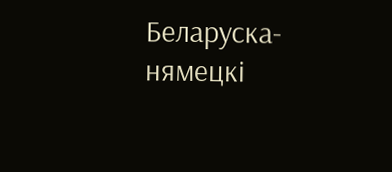Беларуска-нямецкі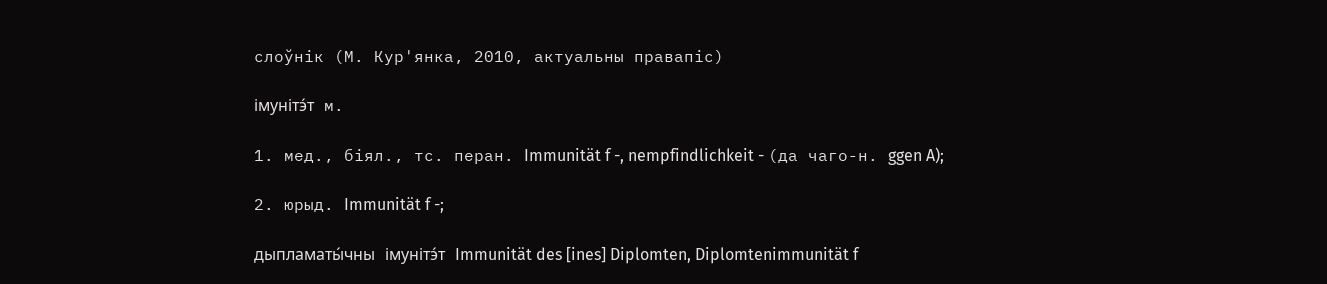слоўнік (М. Кур'янка, 2010, актуальны правапіс)

імунітэ́т м.

1. мед., біял., тс. перан. Immunität f -, nempfindlichkeit - (да чаго-н. ggen A);

2. юрыд. Immunität f -;

дыпламаты́чны імунітэ́т Immunität des [ines] Diplomten, Diplomtenimmunität f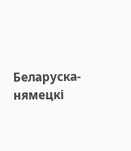Беларуска-нямецкі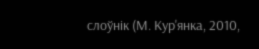слоўнік (М. Кур'янка, 2010,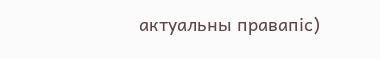актуальны правапіс)